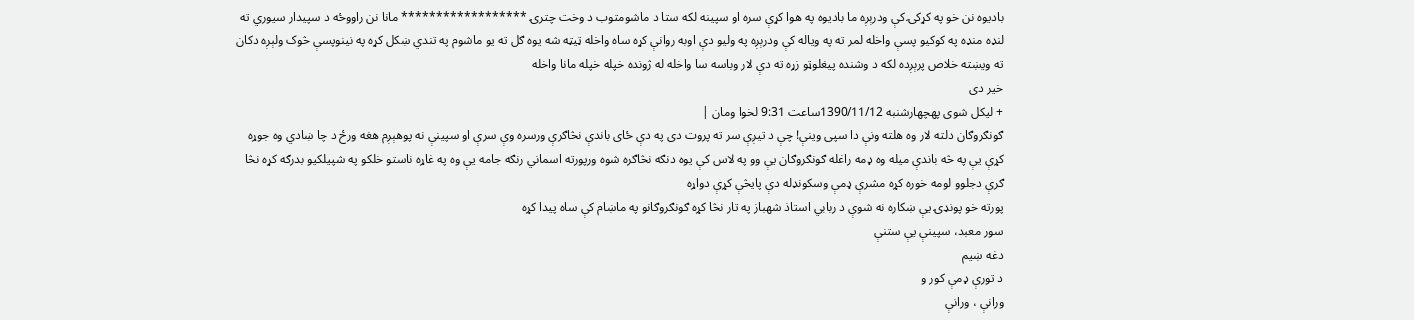باديوه نن خو په کړکۍ کې ودرېږه ما باديوه په هوا کړې سره او سپينه لکه ستا د ماشومتوب د وخت چترۍ ****************** مانا نن راووځه د سپيدار سيوري ته لنډه منډه په کوکيو پسې واخله لمر ته په وياله کې ودرېږه په وليو دې اوبه روانې کړه ساه واخله ټيټه شه يوه ګل ته يو ماشوم په تندي ښکل کړه په نينوپسې څوک ولېږه دکان ته ویښته خلاص پرېږده لکه د وشنده پيغلوټو زړه ته دې لار وباسه سا واخله له ژونده خپله خپله مانا واخله
خير دی
+ لیکل شوی پهچهارشنبه 1390/11/12ساعت 9:31 لخوا ومان |
ګونګروګان دلته لار وه هلته ونې دا سپی وینې! چې د تيږې سر ته پروت دی په دې ځای باندې نڅاګرې ورسره وې سرې او سپينې نه پوهېږم هغه ورځ د چا ښادي وه جوړه کړې يې په څه باندې ميله وه ډمه راغله ګونګروګان يې وو په لاس کې يوه دنګه نڅاګره شوه ورپورته اسماني رنګه جامه يې وه په غاړه ناستو خلکو په شپيلکيو بدرګه کړه نڅا ګرې دجلوو لومه خوره کړه مشرې ډمې وسکونډله دې پايڅې کړې دواړه
پورته خو پونډۍ يې ښکاره نه شوې د ربابي استاذ شهباز په تار نڅا کړه ګونګروګانو په ماښام کې ساه پيدا کړه
سور معبد، سپينې يې ستنې
دغه ښيم
د تورې ډمې کور و
ورانې ، ورانې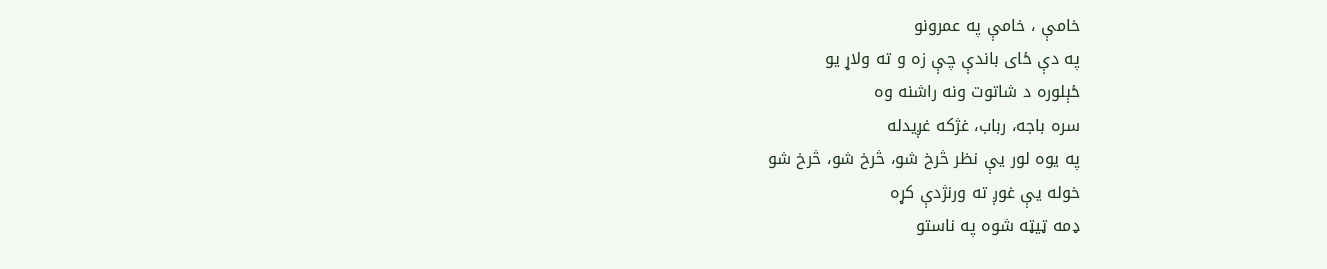خامې ، خامې په عمرونو
په دې ځای باندې چې زه و ته ولاړ يو
ځېلوره د شاتوت ونه راشنه وه
سره باجه، رباب، غژکه غږيدله
په يوه لور يې نظر څرخ شو، څرخ شو، څرخ شو
خوله يې غوږ ته ورنژدې کړه
ډمه ټيټه شوه په ناستو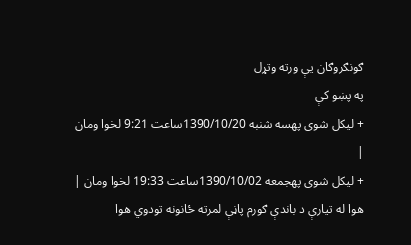ګونګروګان يې ورته وتړل
په پښو کې
+ لیکل شوی پهسه شنبه 1390/10/20ساعت 9:21 لخوا ومان |
+ لیکل شوی پهجمعه 1390/10/02ساعت 19:33 لخوا ومان |
هوا له تيارې د باندې ګورم پاڼې لمرته ځانونه تودوي هوا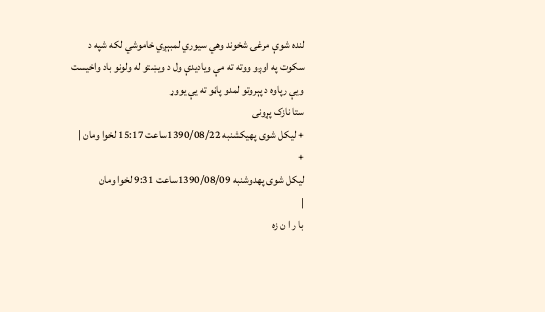لنده شوې مرغۍ شخوند وهي سیوري لمبېږي خاموشي لکه شپه د سکوت په اوږو ووته ته مې وياديدې ول د ویښتو له ولونو باد واخیست ویې رپاوه د پېروتو لمدو پاڼو ته يې یووړ
ستا نازک پړونی
+ لیکل شوی پهیکشنبه 1390/08/22ساعت 15:17 لخوا ومان |
+
لیکل شوی پهدوشنبه 1390/08/09ساعت 9:31 لخوا ومان
|
با ر ا ن زه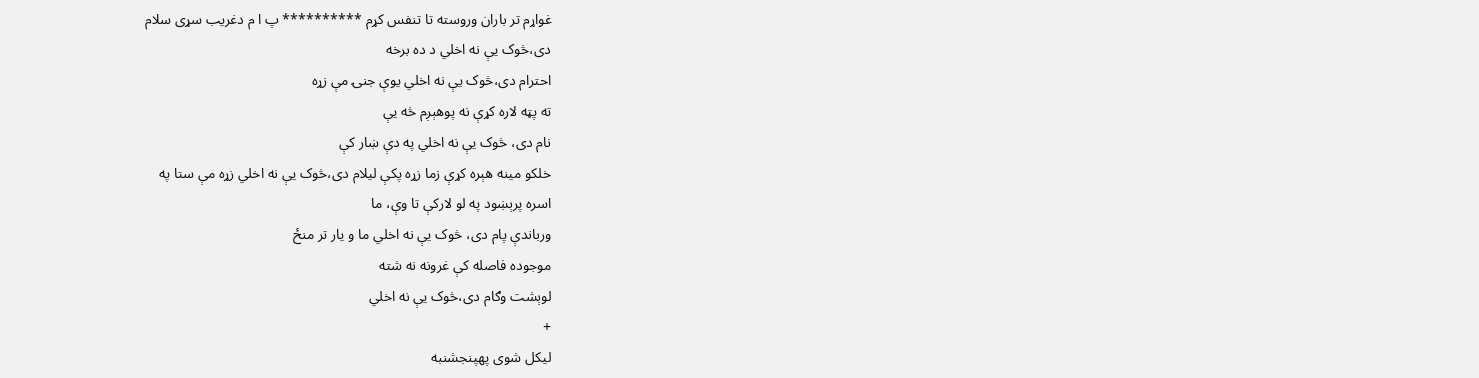غواړم تر باران وروسته تا تنفس کړم ********** پ ا م دغريب سړی سلام
دی،څوک يې نه اخلي د ده برخه
احترام دی،څوک يې نه اخلي يوې جنۍ مې زړه
ته پټه لاره کړې نه پوهېږم څه يې
نام دی، څوک يې نه اخلي په دې ښار کې
خلکو مينه هېره کړې زما زړه پکې ليلام دی،څوک يې نه اخلي زړه مې ستا په
اسره پرېښود په لو لارکې تا وې، ما
ورباندې پام دی، څوک يې نه اخلي ما و يار تر منځ
موجوده فاصله کې غرونه نه شته
لوېشت وګام دی،څوک يې نه اخلي
+
لیکل شوی پهپنجشنبه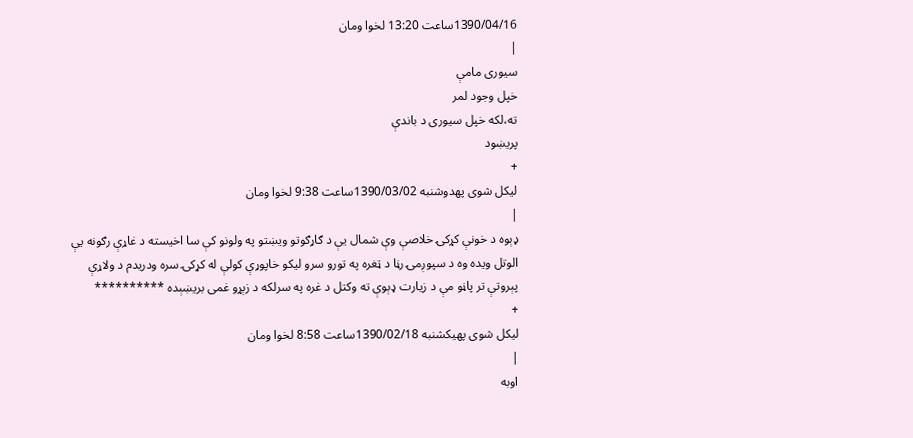1390/04/16ساعت 13:20 لخوا ومان
|
سیوری مامې
خپل وجود لمر
ته،لکه خپل سیوری د باندې
پریښود
+
لیکل شوی پهدوشنبه 1390/03/02ساعت 9:38 لخوا ومان
|
ډېوه د خونې کړکۍ خلاصې وې شمال یې د ګاړګوتو ویښتو په ولونو کې سا اخیسته د غاړې رګونه یې الوتل ویده وه د سپوږمۍ رڼا د ټغره په تورو سرو لیکو خاپوړې کولې له کړکۍ سره ودریدم د ولاړې پېروتې تر پاڼو مې د زیارت ډېوې ته وکتل د غره په سرلکه د زېړو غمی بریښېده **********
+
لیکل شوی پهیکشنبه 1390/02/18ساعت 8:58 لخوا ومان
|
اوبه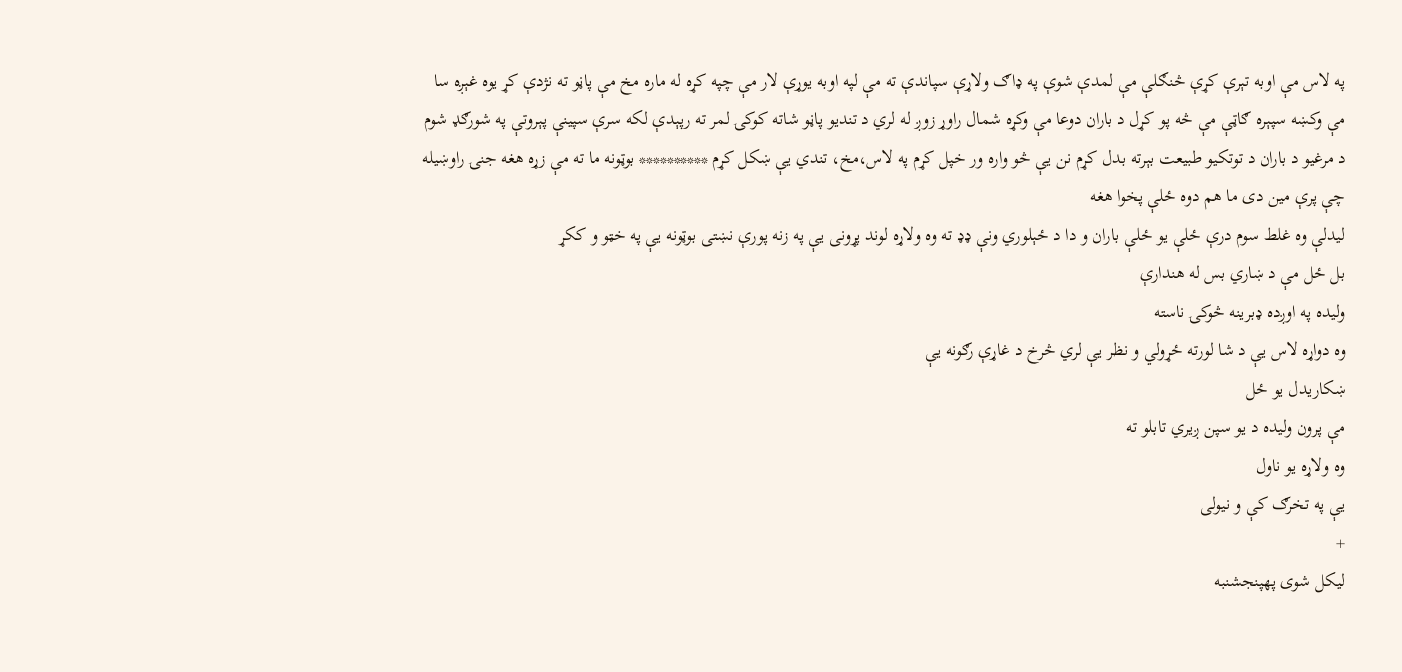په لاس مې اوبه تېرې کړې څنګلې مې لمدې شوې په ډاګ ولاړې سپاندې ته مې لپه اوبه یوړې لار مې چپه کړه له ماره مخ مې پاڼو ته نژدې کړ یوه غېږه سا مې وکښه سپېره ګاټې مې څه پو کړل د باران دوعا مې وکړه شمال راوړ زوږ له لري د تندیو پاڼو شاته کوکۍ لمر ته رپېدې لکه سرې سپینې پېروتې په شورګډ شوم د مرغیو د باران د توتکیو طبیعت بېرته بدل کړم نن یې څو واره ور خپل کړم په لاس،مخ، تندي یې ښکل کړم ********** بوټونه ما ته مې زړه هغه جنۍ راوښیله چې پرې مین دی ما هم دوه ځلې پخوا هغه
لیدلې وه غلط سوم درې ځلې یو ځلې باران و دا د ځېلوري ونې ډډ ته وه ولاړه لوند پړونی یې په زنه پورې نښتی بوټونه یې په خټو و ککړ
بل ځل مې د ښاري بس له هندارې
ولیده په اوږده ډبرینه څوکۍ ناسته
وه دواړه لاس یې د شا لورته ځړولي و نظر یې لري څرخ د غاړې رګونه یې
ښکاریدل یو ځل
مې پرون ولیده د یو سپن ږیري تابلو ته
وه ولاړه یو ناول
یې په تخرګ کې و نیولی
+
لیکل شوی پهپنجشنبه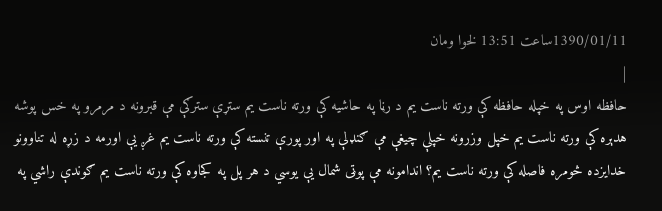1390/01/11ساعت 13:51 لخوا ومان
|
حافظه اوس په خپله حافظه کې ورته ناست یم د رڼا په حاشیه کې ورته ناست یم ستړې سترګې مې قبرونه د مرمرو په خس پوشه هدېره کې ورته ناست یم خپل وزرونه خپلې چیغې مې ګنډلې په اور پورې تنسته کې ورته ناست یم غږ یې اورمه د زړه له تناوونو خدایزده څومره فاصله کې ورته ناست یم؟ اندامونه مې پوټی شمال یې یوسي د هر پل په کجاوه کې ورته ناست یم ګوندې راشي په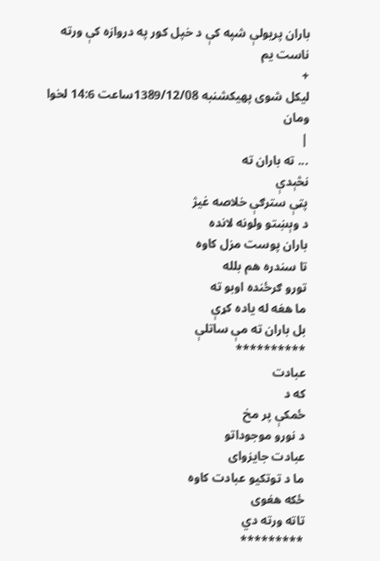باران پریولې شپه کې د خپل کور په دروازه کې ورته ناست یم
+
لیکل شوی پهیکشنبه 1389/12/08ساعت 14:6 لخوا ومان
|
... ته باران ته
نڅېدې
پټې سترګې خلاصه غیژ
د وېښتو ولونه لانده
باران پوست مزل کاوه
تا سندره هم بلله
تورو ګرځنده اوبو ته
ما هغه له یاده کړې
بل باران ته مې ساتلې
**********
عبادت
که د
ځمکې پر مخ
د نورو موجوداتو
عبادت جایزوای
ما د توتکيو عبادت کاوه
ځکه هغوی
تاته ورته دي
*********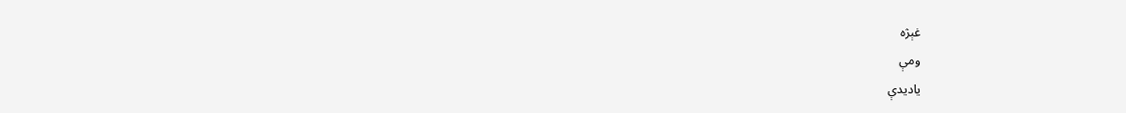غېژه
ومې
ياديدې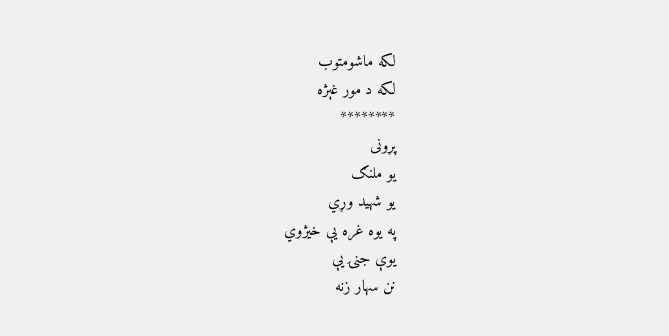لکه ماشومتوب
لکه د مور غېژه
********
پړونی
يو ملنګ
یو شهيد وړي
په يوه غره يې خیژوي
يوې جنۍ يې
نن سهار زنه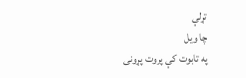تړلې
چا ويل
په تابوت کې پروت پړونی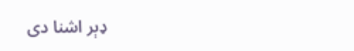ډېر اشنا دی